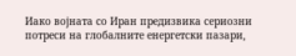Иако војната со Иран предизвика сериозни потреси на глобалните енергетски пазари,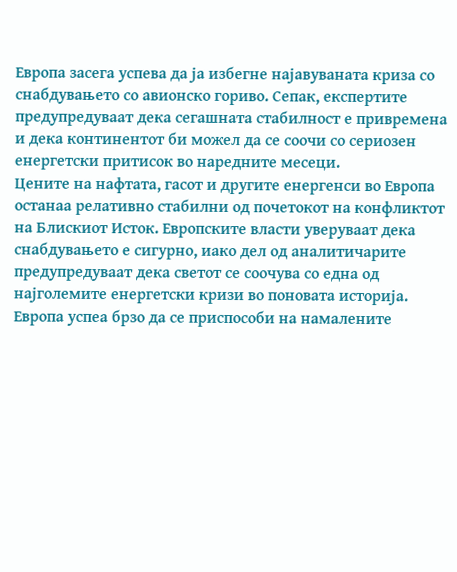Европа засега успева да ја избегне најавуваната криза со снабдувањето со авионско гориво. Сепак, експертите предупредуваат дека сегашната стабилност е привремена и дека континентот би можел да се соочи со сериозен енергетски притисок во наредните месеци.
Цените на нафтата, гасот и другите енергенси во Европа останаа релативно стабилни од почетокот на конфликтот на Блискиот Исток. Европските власти уверуваат дека снабдувањето е сигурно, иако дел од аналитичарите предупредуваат дека светот се соочува со една од најголемите енергетски кризи во поновата историја.
Европа успеа брзо да се приспособи на намалените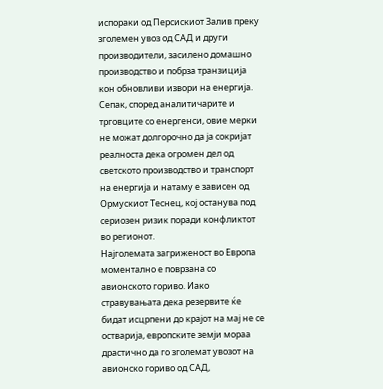испораки од Персискиот Залив преку зголемен увоз од САД и други производители, засилено домашно производство и побрза транзиција кон обновливи извори на енергија.
Сепак, според аналитичарите и трговците со енергенси, овие мерки не можат долгорочно да ја сокријат реалноста дека огромен дел од светското производство и транспорт на енергија и натаму е зависен од Ормускиот Теснец, кој останува под сериозен ризик поради конфликтот во регионот.
Најголемата загриженост во Европа моментално е поврзана со авионското гориво. Иако стравувањата дека резервите ќе бидат исцрпени до крајот на мај не се остварија, европските земји мораа драстично да го зголемат увозот на авионско гориво од САД,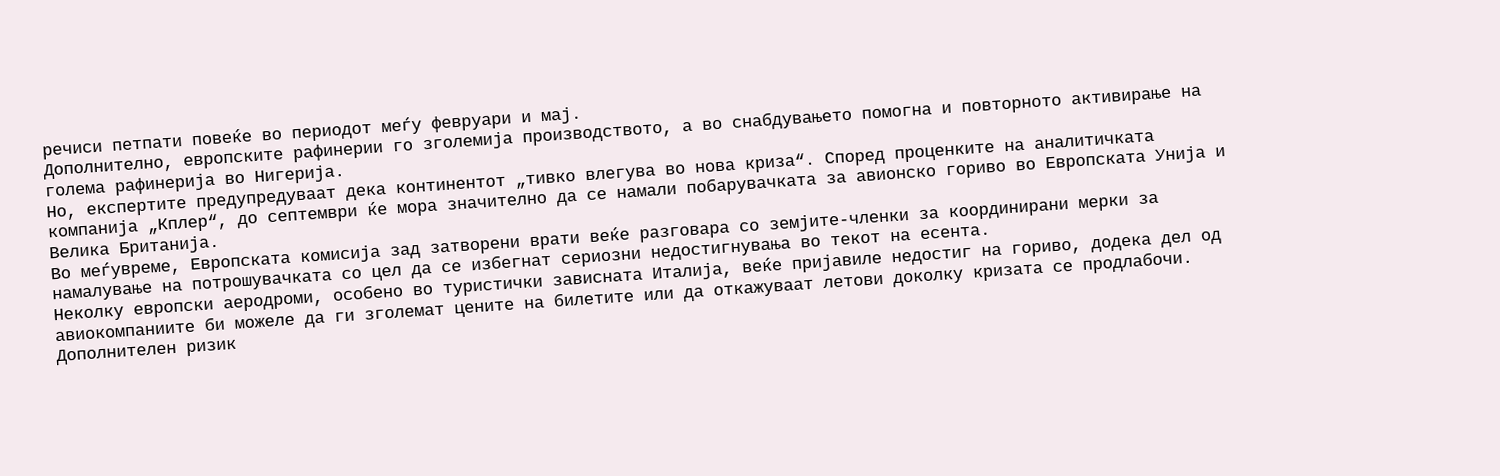речиси петпати повеќе во периодот меѓу февруари и мај.
Дополнително, европските рафинерии го зголемија производството, а во снабдувањето помогна и повторното активирање на голема рафинерија во Нигерија.
Но, експертите предупредуваат дека континентот „тивко влегува во нова криза“. Според проценките на аналитичката компанија „Кплер“, до септември ќе мора значително да се намали побарувачката за авионско гориво во Европската Унија и Велика Британија.
Во меѓувреме, Европската комисија зад затворени врати веќе разговара со земјите-членки за координирани мерки за намалување на потрошувачката со цел да се избегнат сериозни недостигнувања во текот на есента.
Неколку европски аеродроми, особено во туристички зависната Италија, веќе пријавиле недостиг на гориво, додека дел од авиокомпаниите би можеле да ги зголемат цените на билетите или да откажуваат летови доколку кризата се продлабочи.
Дополнителен ризик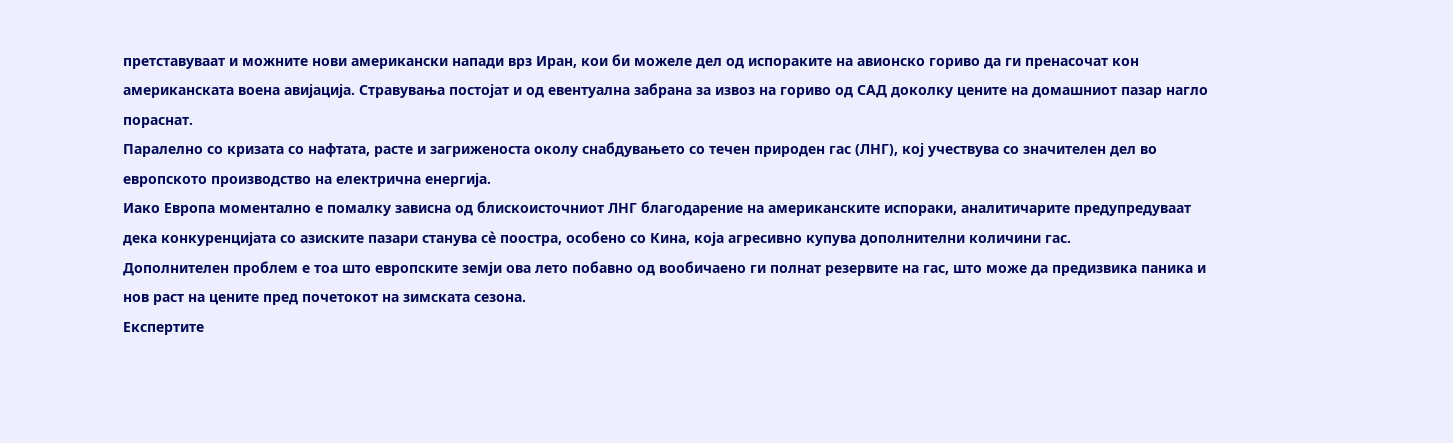претставуваат и можните нови американски напади врз Иран, кои би можеле дел од испораките на авионско гориво да ги пренасочат кон американската воена авијација. Стравувања постојат и од евентуална забрана за извоз на гориво од САД доколку цените на домашниот пазар нагло пораснат.
Паралелно со кризата со нафтата, расте и загриженоста околу снабдувањето со течен природен гас (ЛНГ), кој учествува со значителен дел во европското производство на електрична енергија.
Иако Европа моментално е помалку зависна од блискоисточниот ЛНГ благодарение на американските испораки, аналитичарите предупредуваат дека конкуренцијата со азиските пазари станува сè поостра, особено со Кина, која агресивно купува дополнителни количини гас.
Дополнителен проблем е тоа што европските земји ова лето побавно од вообичаено ги полнат резервите на гас, што може да предизвика паника и нов раст на цените пред почетокот на зимската сезона.
Експертите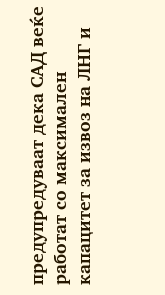предупредуваат дека САД веќе работат со максимален капацитет за извоз на ЛНГ и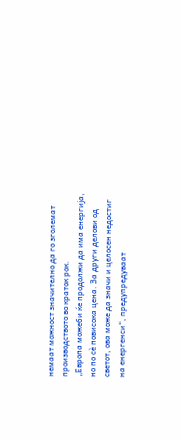немаат можност значително да го зголемат производството во краток рок.
„Европа можеби ќе продолжи да има енергија, но по сè повисока цена. За други делови од светот, ова може да значи и целосен недостиг на енергенси“, предупредуваат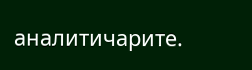аналитичарите.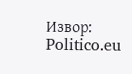Извор: Politico.eu